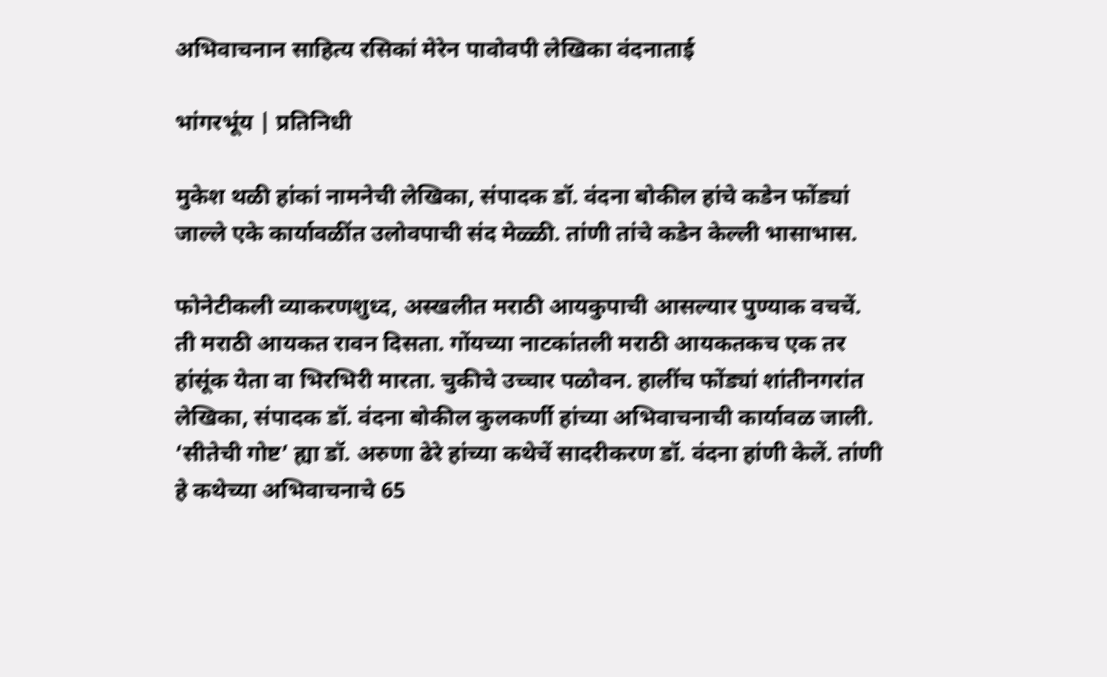अभिवाचनान साहित्य रसिकां मेरेन पावोवपी लेखिका वंदनाताई

भांगरभूंय | प्रतिनिधी

मुकेश थळी हांकां नामनेची लेखिका, संपादक डॉ. वंदना बोकील हांचे कडेन फोंड्यां जाल्ले एके कार्यावळींत उलोवपाची संद मेळ्ळी. तांणी तांचे कडेन केल्ली भासाभास.

फोनेटीकली व्याकरणशुध्द, अस्खलीत मराठी आयकुपाची आसल्यार पुण्याक वचचें. ती मराठी आयकत रावन दिसता. गोंयच्या नाटकांतली मराठी आयकतकच एक तर हांसूंक येता वा भिरभिरी मारता. चुकीचे उच्चार पळोवन. हालींच फोंड्यां शांतीनगरांत लेखिका, संपादक डॉ. वंदना बोकील कुलकर्णी हांच्या अभिवाचनाची कार्यावळ जाली. ‘सीतेची गोष्ट’ ह्या डॉ. अरुणा ढेरे हांच्या कथेचें सादरीकरण डॉ. वंदना हांणी केलें. तांणी हे कथेच्या अभिवाचनाचे 65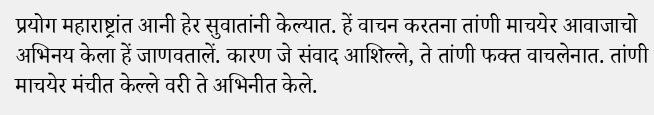प्रयोग महाराष्ट्रांत आनी हेर सुवातांनी केल्यात. हें वाचन करतना तांणी माचयेर आवाजाचो अभिनय केला हें जाणवतालें. कारण जे संवाद आशिल्ले, ते तांणी फक्त वाचलेनात. तांणी माचयेर मंचीत केल्ले वरी ते अभिनीत केले.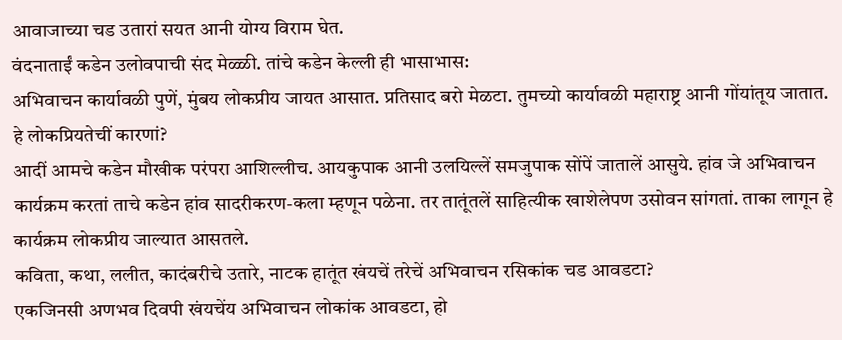आवाजाच्या चड उतारां सयत आनी योग्य विराम घेत.
वंदनाताईं कडेन उलोवपाची संद मेळ्ळी. तांचे कडेन केल्ली ही भासाभास:
अभिवाचन कार्यावळी पुणें, मुंबय लोकप्रीय जायत आसात. प्रतिसाद बरो मेळटा. तुमच्यो कार्यावळी महाराष्ट्र आनी गोंयांतूय जातात. हे लोकप्रियतेचीं कारणां?
आदीं आमचे कडेन मौखीक परंपरा आशिल्लीच. आयकुपाक आनी उलयिल्लें समजुपाक सोंपें जातालें आसुये. हांव जे अभिवाचन कार्यक्रम करतां ताचे कडेन हांव सादरीकरण-कला म्हणून पळेना. तर तातूंतलें साहित्यीक खाशेलेपण उसोवन सांगतां. ताका लागून हे कार्यक्रम लोकप्रीय जाल्यात आसतले.
कविता, कथा, ललीत, कादंबरीचे उतारे, नाटक हातूंत खंयचें तरेचें अभिवाचन रसिकांक चड आवडटा?
एकजिनसी अणभव दिवपी खंयचेंय अभिवाचन लोकांक आवडटा, हो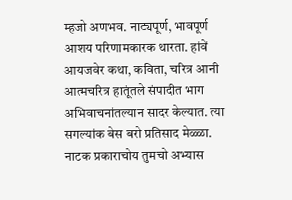म्हजो अणभव. नाट्यपूर्ण, भावपूर्ण आशय परिणामकारक थारता. हांवें आयजवेर कथा, कविता, चरित्र आनी आत्मचरित्र हातूंतले संपादीत भाग अभिवाचनांतल्यान सादर केल्यात. त्या सगल्यांक बेस बरो प्रतिसाद मेळ्ळा.
नाटक प्रकाराचोय तुमचो अभ्यास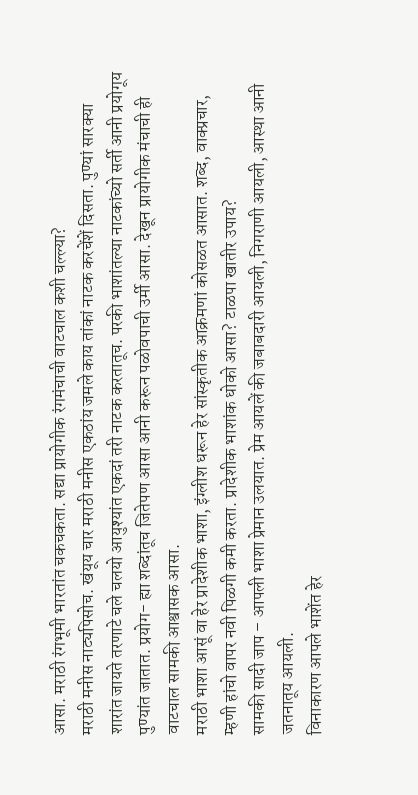आसा. मराठी रंगभूमी भारतांत चकचकता. सद्या प्रायोगीक रंगमंचाची वाटचाल कशी चल्ल्या?
मराठी मनीस नाट्यपिसोच. खंयूय चार मराठी मनीस एकठांय जमले काय तांकां नाटक करचेंशें दिसता. पुण्यां सारक्या शारांत जायते तरणाटे चले चलयो आयुश्यांत एकदां तरी नाटक करतातूच. परकी भाशांतल्या नाटकांच्यो सर्ती आनी प्रयोगूय पुण्यांत जातात. प्रयोग- ह्या शब्दांतूच जितेपण आसा आनी करून पळोवपाची उर्मी आसा. देखून प्रायोगीक मंचाची ही वाटचाल सामकी आश्वासक आसा.
मराठी भाशा आसूं वा हेर प्रादेशीक भाशा, इंग्लीश धरून हेर सांस्कृतीक आक्रमणां कोसळत आसात. शब्द, वाक्प्रचार, म्हणी हांचो वापर नवी पिळगी कमी करता. प्रादेशीक भाशांक धोको आसा? टाळपा खातीर उपाय?
सामकी सादी जाप – आपली भाशा प्रेमान उलयात. प्रेम आयलें की जबाबदारी आयली, निगराणी आयली, आस्था आनी जतनातूय आयली.
विनाकारण आपले भाशेंत हेर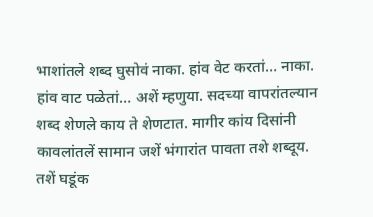भाशांतले शब्द घुसोवं नाका. हांव वेट करतां… नाका. हांव वाट पळेतां… अशें म्हणुया. सदच्या वापरांतल्यान शब्द शेणले काय ते शेणटात. मागीर कांय दिसांनी कावलांतलें सामान जशें भंगारांत पावता तशे शब्दूय. तशें घडूंक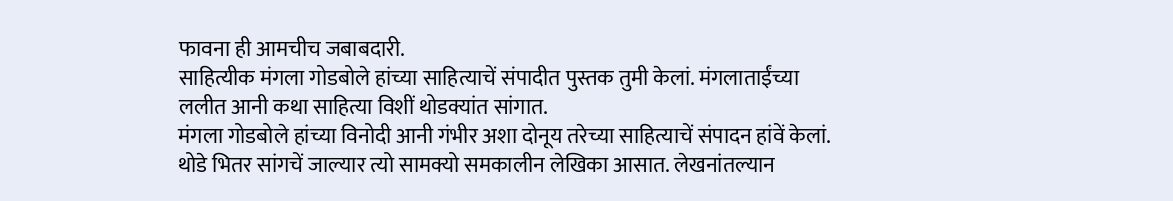फावना ही आमचीच जबाबदारी.
साहित्यीक मंगला गोडबोले हांच्या साहित्याचें संपादीत पुस्तक तुमी केलां. मंगलाताईंच्या ललीत आनी कथा साहित्या विशीं थोडक्यांत सांगात.
मंगला गोडबोले हांच्या विनोदी आनी गंभीर अशा दोनूय तरेच्या साहित्याचें संपादन हांवें केलां. थोडे भितर सांगचें जाल्यार त्यो सामक्यो समकालीन लेखिका आसात. लेखनांतल्यान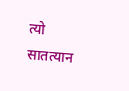त्यो सातत्यान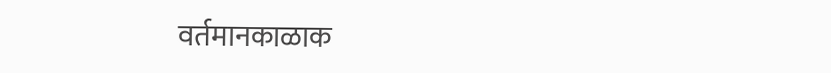वर्तमानकाळाक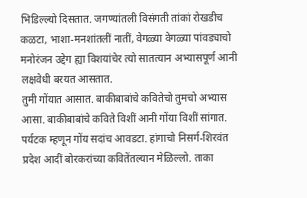भिडिल्ल्यो दिसतात. जगण्यांतली विसंगती तांकां रोखडीच कळटा, भाशा-मनशांतलीं नातीं, वेगळ्या वेगळ्या पांवड्याचो मनोरंजन उद्देग ह्या विशयांचेर त्यो सातत्यान अभ्यासपूर्ण आनी लक्षवेधी बरयत आसतात.
तुमी गोंयात आसात. बाकीबाबांचे कवितेचो तुमचो अभ्यास आसा. बाकीबाबांचे कविते विशीं आनी गोंया विशीं सांगात.
पर्यटक म्हणून गोंय सदांच आवडटा. हांगाचो निसर्ग-शिरवंत प्रदेश आदीं बोरकरांच्या कवितेंतल्यान मेळिल्लो. ताका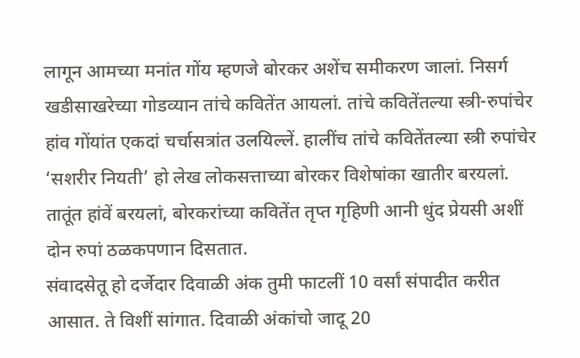लागून आमच्या मनांत गोंय म्हणजे बोरकर अशेंच समीकरण जालां. निसर्ग खडीसाखरेच्या गोडव्यान तांचे कवितेंत आयलां. तांचे कवितेंतल्या स्त्री-रुपांचेर हांव गोंयांत एकदां चर्चासत्रांत उलयिल्लें. हालींच तांचे कवितेंतल्या स्त्री रुपांचेर ‘सशरीर नियती’ हो लेख लोकसत्ताच्या बोरकर विशेषांका खातीर बरयलां. तातूंत हांवें बरयलां, बोरकरांच्या कवितेंत तृप्त गृहिणी आनी धुंद प्रेयसी अशीं दोन रुपां ठळकपणान दिसतात.
संवादसेतू हो दर्जेदार दिवाळी अंक तुमी फाटलीं 10 वर्सां संपादीत करीत आसात. ते विशीं सांगात. दिवाळी अंकांचो जादू 20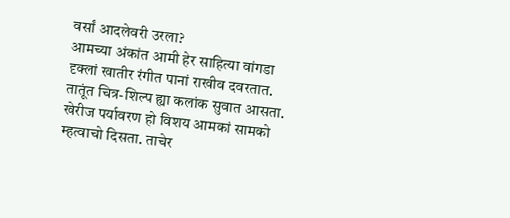वर्सां आदलेवरी उरला?
आमच्या अंकांत आमी हेर साहित्या वांगडा दृक्लां खातीर रंगीत पानां राखीव दवरतात. तातूंत चित्र-शिल्प ह्या कलांक सुवात आसता. खेरीज पर्यावरण हो विशय आमकां सामको म्हत्वाचो दिसता. ताचेर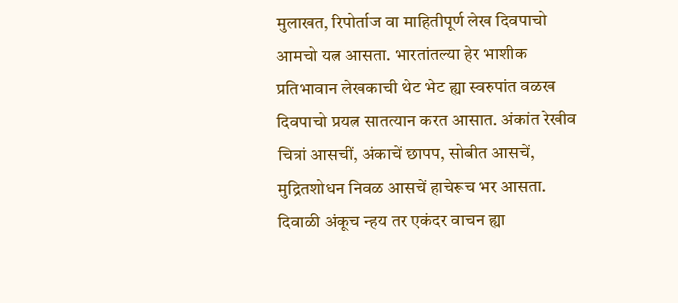मुलाखत, रिपोर्ताज वा माहितीपूर्ण लेख दिवपाचो आमचो यत्न आसता. भारतांतल्या हेर भाशीक प्रतिभावान लेखकाची थेट भेट ह्या स्वरुपांत वळख दिवपाचो प्रयत्न सातत्यान करत आसात. अंकांत रेखीव चित्रां आसचीं, अंकाचें छापप, सोबीत आसचें, मुद्रितशोधन निवळ आसचें हाचेरूच भर आसता. दिवाळी अंकूच न्हय तर एकंदर वाचन ह्या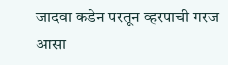जादवा कडेन परतून व्हरपाची गरज आसा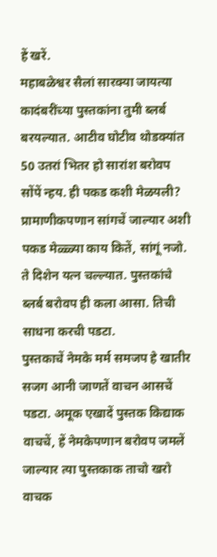हें खरें.
महाबळेश्वर सैलां सारक्या जायत्या कादंबरींच्या पुस्तकांना तुमी ब्लर्ब बरयल्यात. आटीव घोटीव थोडक्यांत 50 उतरां भितर हो सारांश बरोवप सोंपें न्हय. ही पकड कशी मेळयली?
प्रामाणीकपणान सांगचें जाल्यार अशी पकड मेळ्ळ्या काय कितें, सांगूं नजो. ते दिशेन यत्न चल्ल्यात. पुस्तकांचे ब्लर्ब बरोवप ही कला आसा. तिची साधना करची पडटा.
पुस्तकाचें नेमके मर्म समजप हे खातीर सजग आनी जाणतें वाचन आसचें पडटा. अमूक एखादें पुस्तक किद्याक वाचचें, हें नेमकेपणान बरोवप जमलें जाल्यार त्या पुस्तकाक ताचो खरो वाचक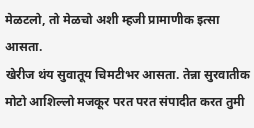मेळटलो, तो मेळचो अशी म्हजी प्रामाणीक इत्सा आसता.
खेरीज थंय सुवातूय चिमटीभर आसता. तेन्ना सुरवातीक मोटो आशिल्लो मजकूर परत परत संपादीत करत तुमी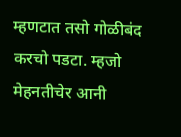म्हणटात तसो गोळीबंद करचो पडटा. म्हजो मेहनतीचेर आनी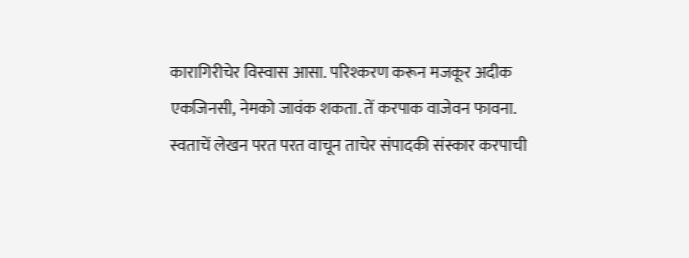कारागिरीचेर विस्वास आसा. परिश्करण करून मजकूर अदीक एकजिनसी, नेमको जावंक शकता. तें करपाक वाजेवन फावना. स्वताचें लेखन परत परत वाचून ताचेर संपादकी संस्कार करपाची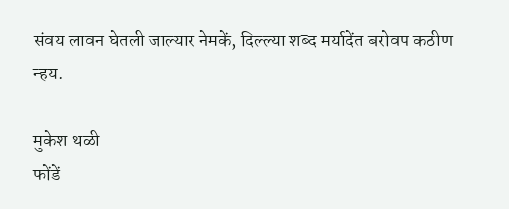संवय लावन घेतली जाल्यार नेमकें, दिल्ल्या शब्द मर्यादेंत बरोवप कठीण न्हय.

मुकेश थळी
फोंडें